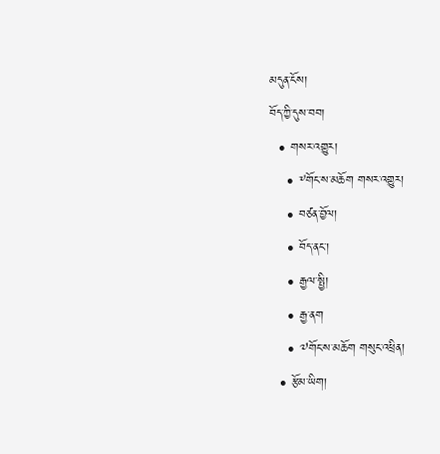མདུན་ངོས།
བོད་ཀྱི་དུས་བབ།
  • གསར་འགྱུར།
    • ༸གོང་ས་མཆོག གསར་འགྱུར།
    • བཙན་བྱོལ།
    • བོད་ནང་།
    • རྒྱལ་སྤྱི།
    • རྒྱ་ནག
    • ༧གོང་ས་མཆོག གསུང་འཕྲིན།
  • རྩོམ་ཡིག།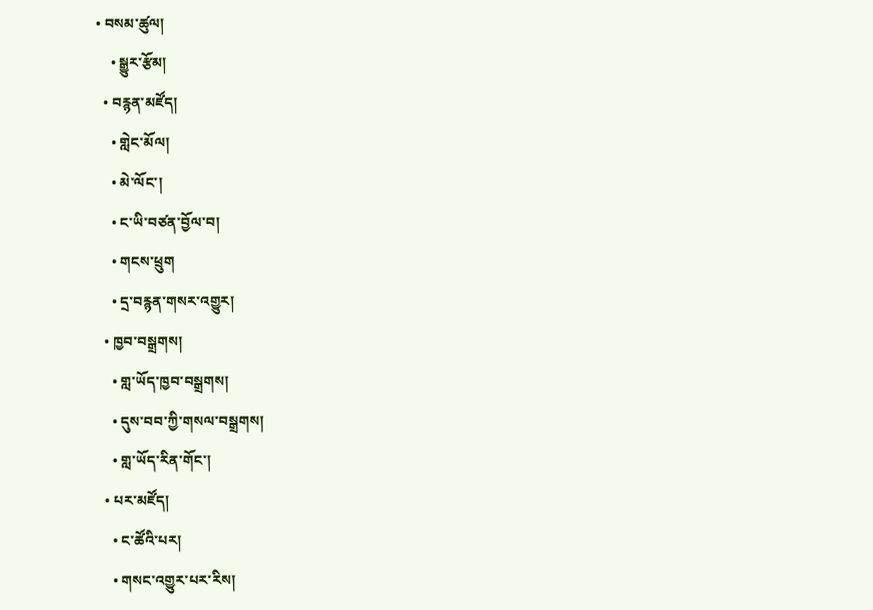• བསམ་ཚུལ།
    • སྒྱུར་རྩོམ།
  • བརྙན་མཛོད།
    • གླེང་མོལ།
    • མེ་ལོང་།
    • ང་ཡི་བཙན་བྱོལ་བ།
    • གངས་ཕྲུག
    • དྲ་བརྙན་གསར་འགྱུར།
  • ཁྱབ་བསྒྲགས།
    • གླ་ཡོད་ཁྱབ་བསྒྲགས།
    • དུས་བབ་ཀྱི་གསལ་བསྒྲགས།
    • གླ་ཡོད་རིན་གོང་།
  • པར་མཛོད།
    • ང་ཚོའི་པར།
    • གསང་འགྱུར་པར་རིས།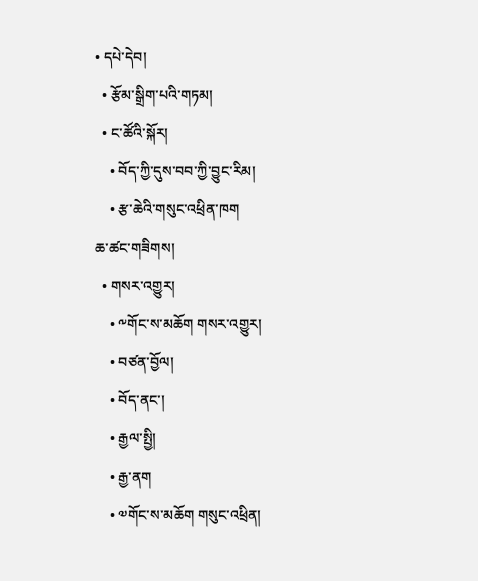• དཔེ་དེབ།
  • རྩོམ་སྒྲིག་པའི་གཏམ།
  • ང་ཚོའི་སྐོར།
    • བོད་ཀྱི་དུས་བབ་ཀྱི་བྱུང་རིམ།
    • རྩ་ཆེའི་གསུང་འཕྲིན་ཁག
ཆ་ཚང་གཟིགས།
  • གསར་འགྱུར།
    • ༸གོང་ས་མཆོག གསར་འགྱུར།
    • བཙན་བྱོལ།
    • བོད་ནང་།
    • རྒྱལ་སྤྱི།
    • རྒྱ་ནག
    • ༧གོང་ས་མཆོག གསུང་འཕྲིན།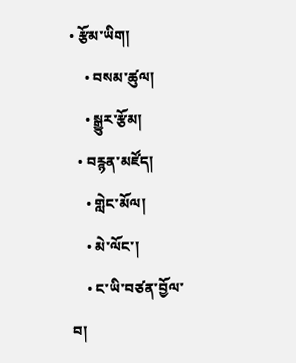• རྩོམ་ཡིག།
    • བསམ་ཚུལ།
    • སྒྱུར་རྩོམ།
  • བརྙན་མཛོད།
    • གླེང་མོལ།
    • མེ་ལོང་།
    • ང་ཡི་བཙན་བྱོལ་བ།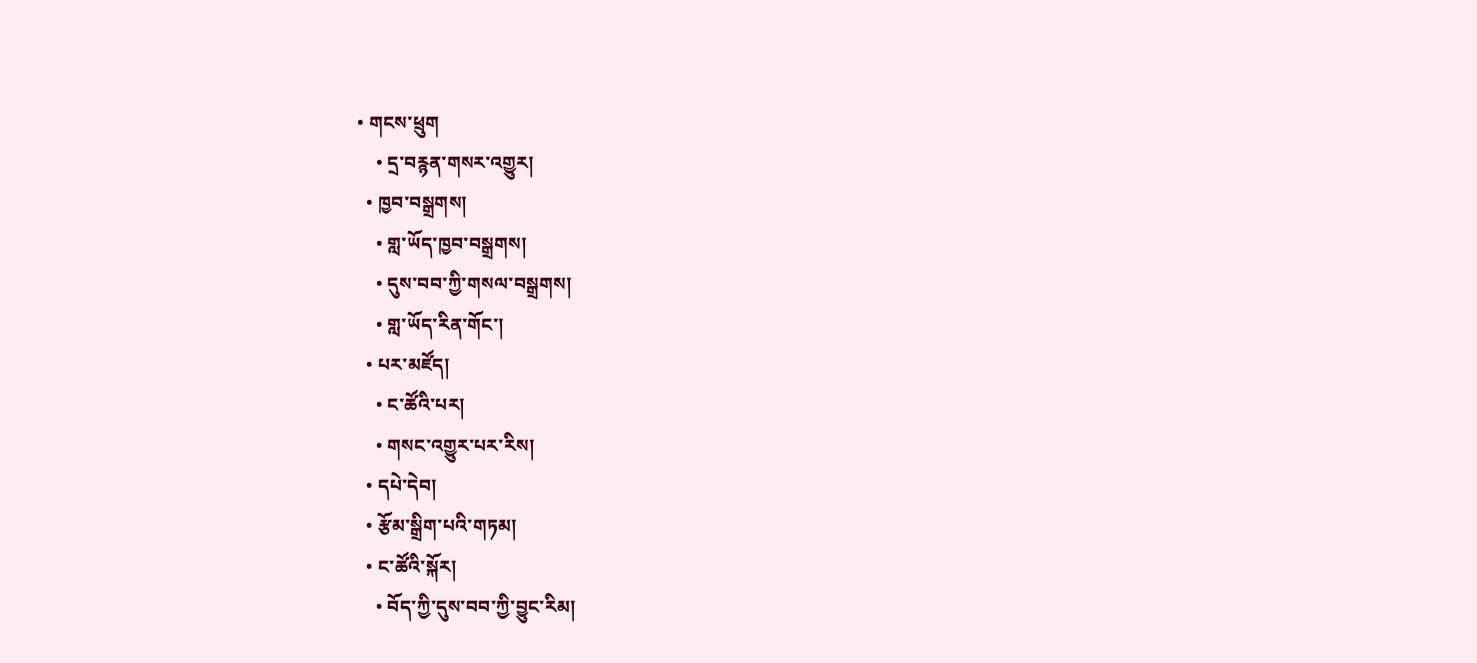• གངས་ཕྲུག
    • དྲ་བརྙན་གསར་འགྱུར།
  • ཁྱབ་བསྒྲགས།
    • གླ་ཡོད་ཁྱབ་བསྒྲགས།
    • དུས་བབ་ཀྱི་གསལ་བསྒྲགས།
    • གླ་ཡོད་རིན་གོང་།
  • པར་མཛོད།
    • ང་ཚོའི་པར།
    • གསང་འགྱུར་པར་རིས།
  • དཔེ་དེབ།
  • རྩོམ་སྒྲིག་པའི་གཏམ།
  • ང་ཚོའི་སྐོར།
    • བོད་ཀྱི་དུས་བབ་ཀྱི་བྱུང་རིམ།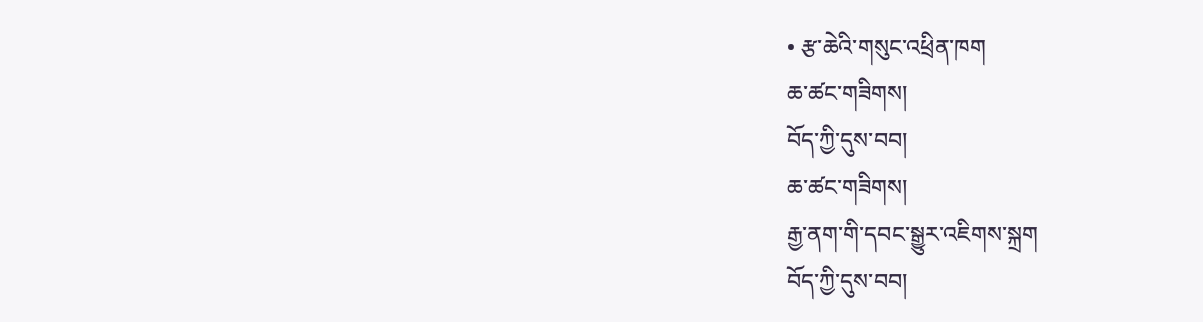• རྩ་ཆེའི་གསུང་འཕྲིན་ཁག
ཆ་ཚང་གཟིགས།
བོད་ཀྱི་དུས་བབ།
ཆ་ཚང་གཟིགས།
རྒྱ་ནག་གི་དབང་སྒྱུར་འཇིགས་སྐྲག
བོད་ཀྱི་དུས་བབ།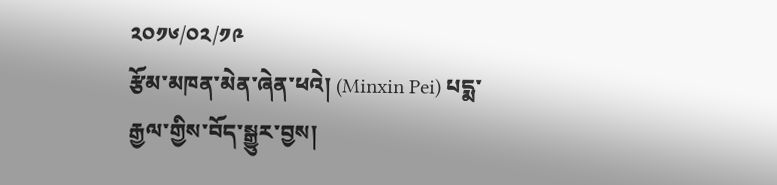༢༠༡༦/༠༢/༡༩
རྩོམ་མཁན་མེན་ཞེན་ཕའེ། (Minxin Pei) པདྨ་རྒྱལ་གྱིས་བོད་སྒྱུར་བྱས།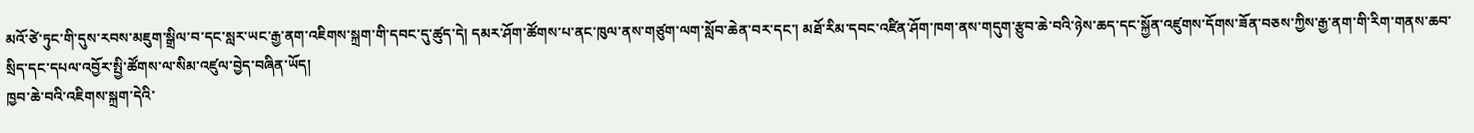མའོ་ཙེ་ཏུང་གི་དུས་རབས་མཇུག་སྒྲིལ་བ་དང་སླར་ཡང་རྒྱ་ནག་འཇིགས་སྐྲག་གི་དབང་དུ་ཚུད་དེ། དམར་ཤོག་ཚོགས་པ་ནང་ཁུལ་ནས་གཙུག་ལག་སློབ་ཆེན་བར་དང་། མཐོ་རིམ་དབང་འཛིན་ཤོག་ཁག་ནས་གདུག་རྩུབ་ཆེ་བའི་ཉེས་ཆད་དང་སྐྱོན་འཛུགས་དོགས་ཟོན་བཅས་ཀྱིས་རྒྱ་ནག་གི་རིག་གནས་ཆབ་སྲིད་དང་དཔལ་འབྱོར་སྤྱི་ཚོགས་ལ་སིམ་འཛུལ་བྱེད་བཞིན་ཡོད།
ཁྱབ་ཆེ་བའི་འཇིགས་སྐྲག་དེའི་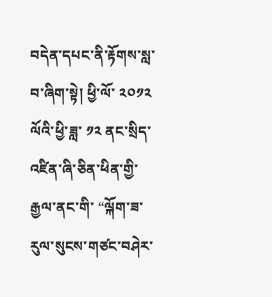བདེན་དཔང་ནི་རྟོགས་སླ་བ་ཞིག་སྟེ། ཕྱི་ལོ་ ༢༠༡༢ ལོའི་ཕྱི་ཟླ་ ༡༢ ནང་སྲིད་འཛིན་ཞི་ཅིན་ཕིན་གྱི་རྒྱལ་ནང་གི་ “ལྐོག་ཟ་རུལ་སུངས་གཙང་བཤེར་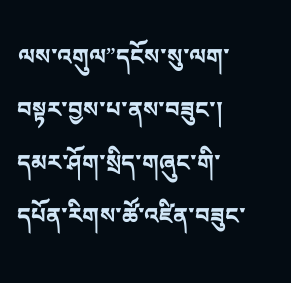ལས་འགུལ”དངོས་སུ་ལག་བསྟར་བྱས་པ་ནས་བཟུང་། དམར་ཤོག་སྲིད་གཞུང་གི་དཔོན་རིགས་ཚོ་འཛིན་བཟུང་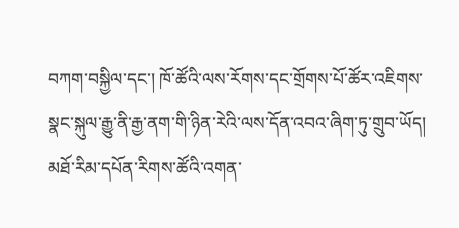བཀག་བསྐྱིལ་དང་། ཁོ་ཚོའི་ལས་རོགས་དང་གྲོགས་པོ་ཚོར་འཇིགས་སྣང་སྐུལ་རྒྱུ་ནི་རྒྱ་ནག་གི་ཉིན་རེའི་ལས་དོན་འབའ་ཞིག་ཏུ་གྲུབ་ཡོད།
མཐོ་རིམ་དཔོན་རིགས་ཚོའི་འགན་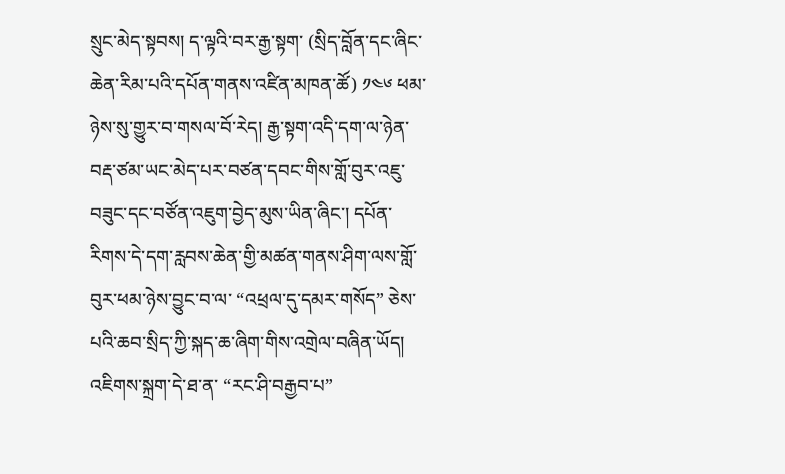སྲུང་མེད་སྟབས། ད་ལྟའི་བར་རྒྱ་སྟག་ (སྲིད་བློན་དང་ཞིང་ཆེན་རིམ་པའི་དཔོན་གནས་འཛིན་མཁན་ཚོ) ༡༤༦ ཕམ་ཉེས་སུ་གྱུར་བ་གསལ་བོ་རེད། རྒྱ་སྟག་འདི་དག་ལ་ཉེན་བརྡ་ཙམ་ཡང་མེད་པར་བཙན་དབང་གིས་གློ་བུར་འཇུ་བཟུང་དང་བཙོན་འཇུག་བྱེད་མུས་ཡིན་ཞིང་། དཔོན་རིགས་དེ་དག་རླབས་ཆེན་གྱི་མཚན་གནས་ཤིག་ལས་གློ་བུར་ཕམ་ཉེས་བྱུང་བ་ལ་ “འཕྲལ་དུ་དམར་གསོད” ཅེས་པའི་ཆབ་སྲིད་ཀྱི་སྐད་ཆ་ཞིག་གིས་འགྲེལ་བཞིན་ཡོད།
འཇིགས་སྐྲག་དེ་ཐ་ན་ “རང་ཤི་བརྒྱབ་པ”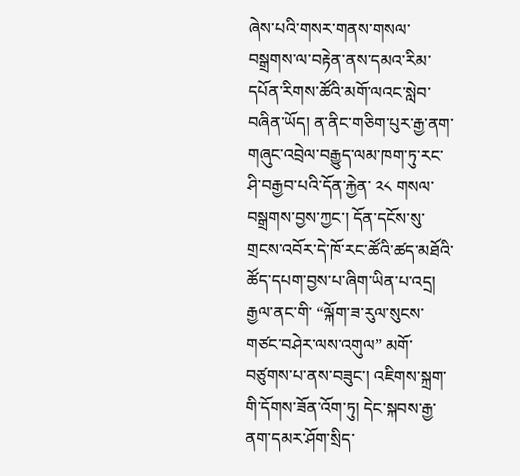ཞེས་པའི་གསར་གནས་གསལ་བསྒྲགས་ལ་བརྟེན་ནས་དམའ་རིམ་དཔོན་རིགས་ཚོའི་མགོ་ལའང་སླེབ་བཞིན་ཡོད། ན་ནིང་གཅིག་པུར་རྒྱ་ནག་གཞུང་འབྲེལ་བརྒྱུད་ལམ་ཁག་ཏུ་རང་ཤི་བརྒྱབ་པའི་དོན་རྐྱེན་ ༢༨ གསལ་བསྒྲགས་བྱས་ཀྱང་། དོན་དངོས་སུ་གྲངས་འབོར་དེ་ཁོ་རང་ཚོའི་ཚད་མཐོའི་ཚོད་དཔག་བྱས་པ་ཞིག་ཡིན་པ་འདྲ།
རྒྱལ་ནང་གི་ “ལྐོག་ཟ་རུལ་སུངས་གཙང་བཤེར་ལས་འགུལ” མགོ་བཙུགས་པ་ནས་བཟུང་། འཇིགས་སྐྲག་གི་དོགས་ཟོན་འོག་ཏུ། དེང་སྐབས་རྒྱ་ནག་དམར་ཤོག་སྲིད་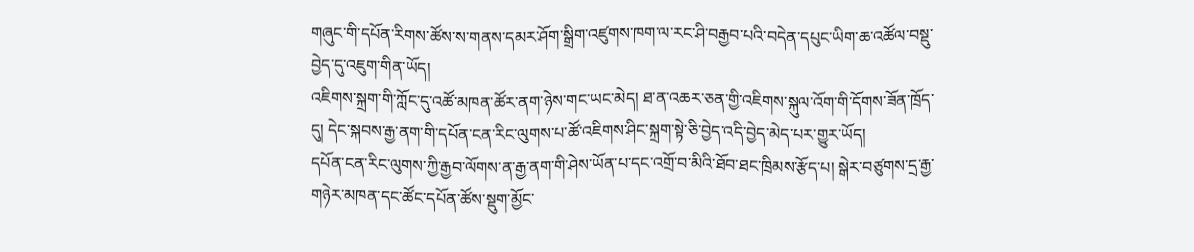གཞུང་གི་དཔོན་རིགས་ཚོས་ས་གནས་དམར་ཤོག་སྒྲིག་འཛུགས་ཁག་ལ་རང་ཤི་བརྒྱབ་པའི་བདེན་དཔུང་ཡིག་ཆ་འཚོལ་བསྡུ་བྱེད་དུ་འཇུག་གིན་ཡོད།
འཇིགས་སྐྲག་གི་ཀློང་དུ་འཚོ་མཁན་ཚོར་ནག་ཉེས་གང་ཡང་མེད། ཐ་ན་འཆར་ཅན་གྱི་འཇིགས་སྐུལ་འོག་གི་དོགས་ཟོན་ཁྲོད་དུ། དེང་སྐབས་རྒྱ་ནག་གི་དཔོན་ངན་རིང་ལུགས་པ་ཚོ་འཇིགས་ཤིང་སྐྲག་སྟེ་ཅི་བྱེད་འདི་བྱེད་མེད་པར་གྱུར་ཡོད།
དཔོན་ངན་རིང་ལུགས་ཀྱི་རྒྱབ་ལོགས་ན་རྒྱ་ནག་གི་ཤེས་ཡོན་པ་དང་འགྲོ་བ་མིའི་ཐོབ་ཐང་ཁྲིམས་རྩོད་པ། སྒེར་བཙུགས་དྲ་རྒྱ་གཉེར་མཁན་དང་ཚོང་དཔོན་ཚོས་སྡུག་མྱོང་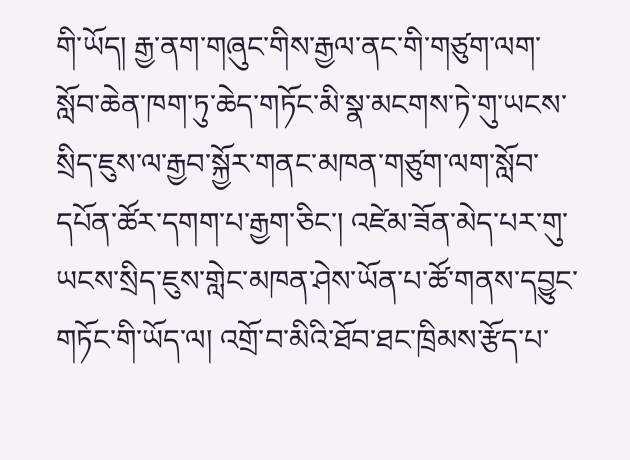གི་ཡོད། རྒྱ་ནག་གཞུང་གིས་རྒྱལ་ནང་གི་གཙུག་ལག་སློབ་ཆེན་ཁག་ཏུ་ཆེད་གཏོང་མི་སྣ་མངགས་ཏེ་གུ་ཡངས་སྲིད་ཇུས་ལ་རྒྱབ་སྐྱོར་གནང་མཁན་གཙུག་ལག་སློབ་དཔོན་ཚོར་དགག་པ་རྒྱག་ཅིང་། འཛེམ་ཟོན་མེད་པར་གུ་ཡངས་སྲིད་ཇུས་གླེང་མཁན་ཤེས་ཡོན་པ་ཚོ་གནས་དབྱུང་གཏོང་གི་ཡོད་ལ། འགྲོ་བ་མིའི་ཐོབ་ཐང་ཁྲིམས་རྩོད་པ་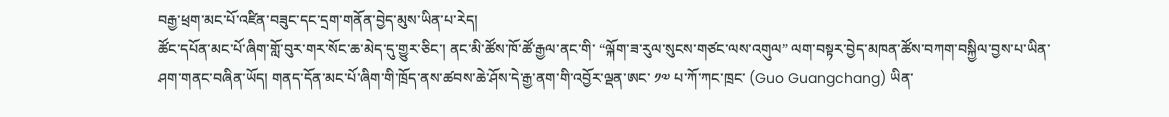བརྒྱ་ཕྲག་མང་པོ་འཛིན་བཟུང་དང་དྲག་གནོན་བྱེད་མུས་ཡིན་པ་རེད།
ཚོང་དཔོན་མང་པོ་ཞིག་གློ་བུར་གར་སོང་ཆ་མེད་དུ་གྱུར་ཅིང་། ནང་མི་ཚོས་ཁོ་ཚོ་རྒྱལ་ནང་གི་ “ལྐོག་ཟ་རུལ་སུངས་གཙང་ལས་འགུལ” ལག་བསྟར་བྱེད་མཁན་ཚོས་བཀག་བསྐྱིལ་བྱས་པ་ཡིན་ཤག་གནང་བཞིན་ཡོད། གནད་དོན་མང་པོ་ཞིག་གི་ཁྲོད་ནས་ཚབས་ཆེ་ཤོས་དེ་རྒྱ་ནག་གི་འབྱོར་ལྡན་ཨང་ ༡༧ པ་ཀོ་ཀང་ཁྲང་ (Guo Guangchang) ཡིན་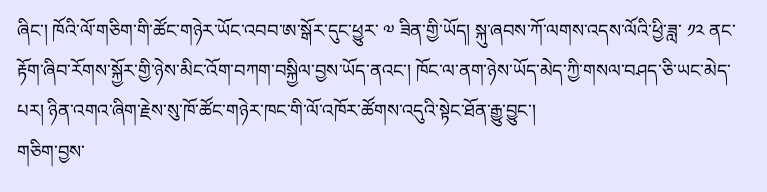ཞིང་། ཁོའི་ལོ་གཅིག་གི་ཚོང་གཉེར་ཡོང་འབབ་ཨ་སྒོར་དུང་ཕྱུར་ ༧ ཟིན་གྱི་ཡོད། སྐུ་ཞབས་ཀོ་ལགས་འདས་ལོའི་ཕྱི་ཟླ་ ༡༢ ནང་རྟོག་ཞིབ་རོགས་སྐྱོར་གྱི་ཉེས་མིང་འོག་བཀག་བསྐྱིལ་བྱས་ཡོད་ནའང་། ཁོང་ལ་ནག་ཉེས་ཡོད་མེད་ཀྱི་གསལ་བཤད་ཅི་ཡང་མེད་པར། ཉིན་འགའ་ཞིག་རྗེས་སུ་ཁོ་ཚོང་གཉེར་ཁང་གི་ལོ་འཁོར་ཚོགས་འདུའི་སྟེང་ཐོན་རྒྱུ་བྱུང་།
གཅིག་བྱས་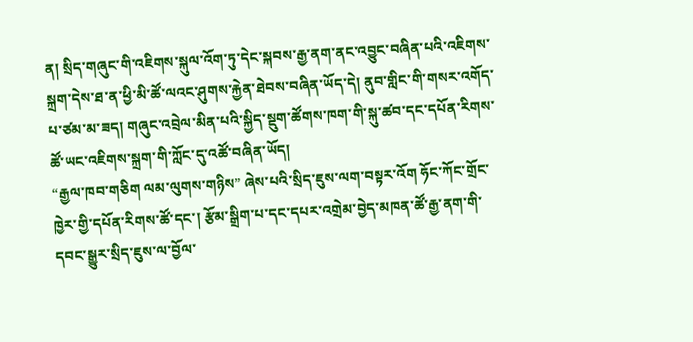ན། སྲིད་གཞུང་གི་འཇིགས་སྐུལ་འོག་ཏུ་དེང་སྐབས་རྒྱ་ནག་ནང་འབྱུང་བཞིན་པའི་འཇིགས་སྐྲག་དེས་ཐ་ན་ཕྱི་མི་ཚོ་ལའང་ཤུགས་རྐྱེན་ཐེབས་བཞིན་ཡོད་དེ། ནུབ་གླིང་གི་གསར་འགོད་པ་ཙམ་མ་ཟད། གཞུང་འབྲེལ་མིན་པའི་སྐྱིད་སྡུག་ཚོགས་ཁག་གི་སྐུ་ཚབ་དང་དཔོན་རིགས་ཚོ་ཡང་འཇིགས་སྐྲག་གི་ཀློང་དུ་འཚོ་བཞིན་ཡོད།
“རྒྱལ་ཁབ་གཅིག ལམ་ལུགས་གཉིས” ཞེས་པའི་སྲིད་ཇུས་ལག་བསྟར་འོག ཧོང་ཀོང་གྲོང་ཁྱེར་གྱི་དཔོན་རིགས་ཚོ་དང་། རྩོམ་སྒྲིག་པ་དང་དཔར་འགྲེམ་བྱེད་མཁན་ཚོ་རྒྱ་ནག་གི་དབང་སྒྱུར་སྲིད་ཇུས་ལ་བྱོལ་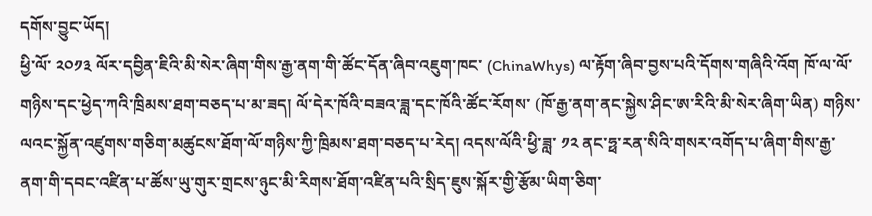དགོས་བྱུང་ཡོད།
ཕྱི་ལོ་ ༢༠༡༣ ལོར་དབྱིན་ཇིའི་མི་སེར་ཞིག་གིས་རྒྱ་ནག་གི་ཚོང་དོན་ཞིབ་འཇུག་ཁང་ (ChinaWhys) ལ་རྟོག་ཞིབ་བྱས་པའི་དོགས་གཞིའི་འོག ཁོ་ལ་ལོ་གཉིས་དང་ཕྱེད་ཀའི་ཁྲིམས་ཐག་བཅད་པ་མ་ཟད། ལོ་དེར་ཁོའི་བཟའ་ཟླ་དང་ཁོའི་ཚོང་རོགས་ (ཁོ་རྒྱ་ནག་ནང་སྐྱེས་ཤིང་ཨ་རིའི་མི་སེར་ཞིག་ཡིན) གཉིས་ལའང་སྐྱོན་འཛུགས་གཅིག་མཚུངས་ཐོག་ལོ་གཉིས་ཀྱི་ཁྲིམས་ཐག་བཅད་པ་རེད། འདས་ལོའི་ཕྱི་ཟླ་ ༡༢ ནང་ཧྥ་རན་སིའི་གསར་འགོད་པ་ཞིག་གིས་རྒྱ་ནག་གི་དབང་འཛིན་པ་ཚོས་ཡུ་གུར་གྲངས་ཉུང་མི་རིགས་ཐོག་འཛིན་པའི་སྲིད་ཇུས་སྐོར་གྱི་རྩོམ་ཡིག་ཅིག་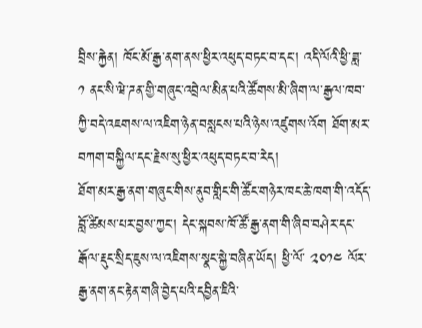བྲིས་རྐྱེན། ཁོང་མོ་རྒྱ་ནག་ནས་ཕྱིར་འཕུད་བཏང་བ་དང་། འདི་ལོའི་ཕྱི་ཟླ་ ༡ ནང་སི་ཝེ་ཌན་གྱི་གཞུང་འབྲེལ་མིན་པའི་ཚོགས་མི་ཞིག་ལ་རྒྱལ་ཁབ་ཀྱི་བདེ་འཇགས་ལ་འཇིག་ཉེན་བསླངས་པའི་ཉེས་འཛུགས་འོག ཐོག་མར་བཀག་བསྐྱིལ་དང་རྗེས་སུ་ཕྱིར་འཕུད་བཏང་བ་རེད།
ཐོག་མར་རྒྱ་ནག་གཞུང་གིས་ནུབ་གླིང་གི་ཚོང་གཉེར་ཁང་ཆེ་ཁག་གི་འདོད་བློ་ཚིམས་པར་བྱས་ཀྱང་། དེང་སྐབས་ཁོ་ཚོ་རྒྱ་ནག་གི་ཞིབ་བཤེར་དང་རྒོལ་རྡུང་སྲིད་ཇུས་ལ་འཇིགས་སྣང་སྐྱེ་བཞིན་ཡོད། ཕྱི་ལོ་ ༢༠༡༤ ལོར་རྒྱ་ནག་ནང་རྟེན་གཞི་བྱེད་པའི་དབྱིན་ཇིའི་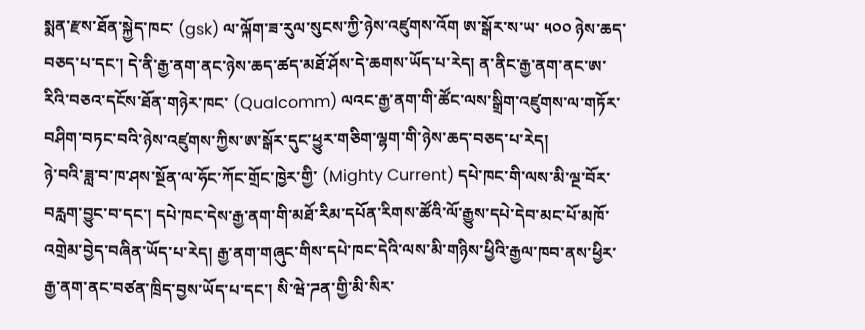སྨན་རྫས་ཐོན་སྐྱེད་ཁང་ (gsk) ལ་ལྐོག་ཟ་རུལ་སུངས་ཀྱི་ཉེས་འཛུགས་འོག ཨ་སྒོར་ས་ཡ་ ༥༠༠ ཉེས་ཆད་བཅད་པ་དང་། དེ་ནི་རྒྱ་ནག་ནང་ཉེས་ཆད་ཚད་མཐོ་ཤོས་དེ་ཆགས་ཡོད་པ་རེད། ན་ནིང་རྒྱ་ནག་ནང་ཨ་རིའི་བཅའ་དངོས་ཐོན་གཉེར་ཁང་ (Qualcomm) ལའང་རྒྱ་ནག་གི་ཚོང་ལས་སྒྲིག་འཛུགས་ལ་གཏོར་བཤིག་བཏང་བའི་ཉེས་འཛུགས་ཀྱིས་ཨ་སྒོར་དུང་ཕྱུར་གཅིག་ལྷག་གི་ཉེས་ཆད་བཅད་པ་རེད།
ཉེ་བའི་ཟླ་བ་ཁ་ཤས་སྔོན་ལ་ཧོང་ཀོང་གྲོང་ཁྱེར་གྱི་ (Mighty Current) དཔེ་ཁང་གི་ལས་མི་ལྔ་བོར་བརླག་བྱུང་བ་དང་། དཔེ་ཁང་དེས་རྒྱ་ནག་གི་མཐོ་རིམ་དཔོན་རིགས་ཚོའི་ལོ་རྒྱུས་དཔེ་དེབ་མང་པོ་མཁོ་འགྲེམ་བྱེད་བཞིན་ཡོད་པ་རེད། རྒྱ་ནག་གཞུང་གིས་དཔེ་ཁང་དེའི་ལས་མི་གཉིས་ཕྱིའི་རྒྱལ་ཁབ་ནས་ཕྱིར་རྒྱ་ནག་ནང་བཙན་ཁྲིད་བྱས་ཡོད་པ་དང་། སི་ཝེ་ཌན་གྱི་མི་སིར་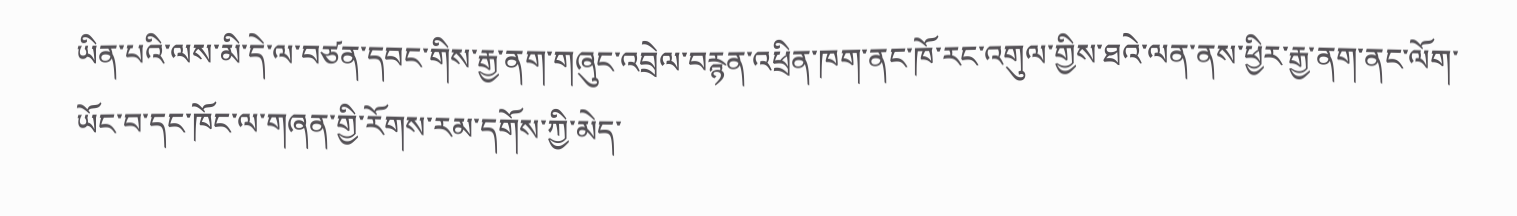ཡིན་པའི་ལས་མི་དེ་ལ་བཙན་དབང་གིས་རྒྱ་ནག་གཞུང་འབྲེལ་བརྙན་འཕྲིན་ཁག་ནང་ཁོ་རང་འགུལ་གྱིས་ཐའེ་ལན་ནས་ཕྱིར་རྒྱ་ནག་ནང་ལོག་ཡོང་བ་དང་ཁོང་ལ་གཞན་གྱི་རོགས་རམ་དགོས་ཀྱི་མེད་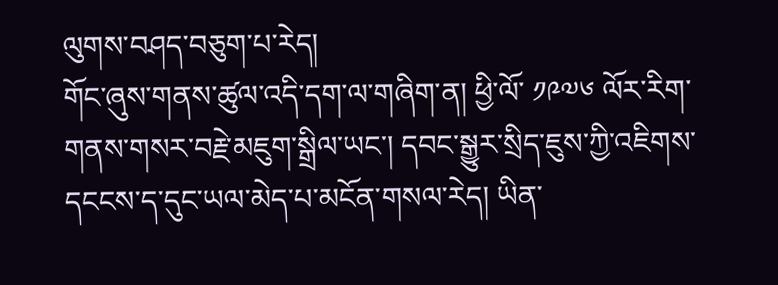ལུགས་བཤད་བཅུག་པ་རེད།
གོང་ཞུས་གནས་ཚུལ་འདི་དག་ལ་གཞིག་ན། ཕྱི་ལོ་ ༡༩༧༦ ལོར་རིག་གནས་གསར་བརྗེ་མཇུག་སྒྲིལ་ཡང་། དབང་སྒྱུར་སྲིད་ཇུས་ཀྱི་འཇིགས་དངངས་ད་དུང་ཡལ་མེད་པ་མངོན་གསལ་རེད། ཡིན་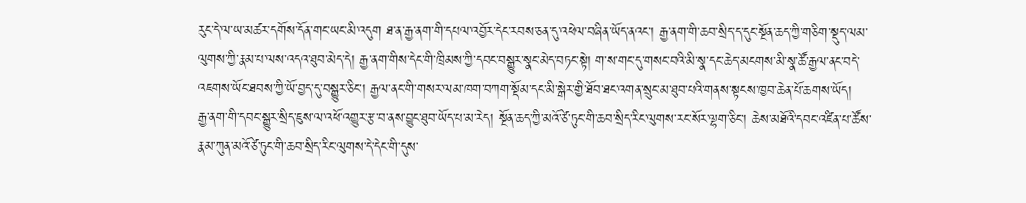རུང་དེ་ལ་ཡ་མཚར་དགོས་དོན་གང་ཡང་མི་འདུག ཐ་ན་རྒྱ་ནག་གི་དཔལ་འབྱོར་དེང་རབས་ཅན་དུ་འཕེལ་བཞིན་ཡོད་ནའང་། རྒྱ་ནག་གི་ཆབ་སྲིད་ད་དུང་སྔོན་ཆད་ཀྱི་གཅིག་སྡུད་ལམ་ལུགས་ཀྱི་རྣམ་པ་ལས་འདའ་ཐུབ་མེད་དེ། རྒྱ་ནག་གིས་དེང་གི་ཁྲིམས་ཀྱི་དབང་བསྒྱུར་སྣང་མེད་བཏང་སྟེ། ག་ས་གང་དུ་གསང་བའི་མི་སྣ་དང་ཆེད་མངགས་མི་སྣ་ཚོ་རྒྱལ་ནང་བདེ་འཇགས་ཡོང་ཐབས་ཀྱི་ཡོ་བྱད་དུ་བསྒྱུར་ཅིང་། རྒྱལ་ནང་གི་གསར་ལམ་ཁག་བཀག་སྡོམ་དང་མི་སྒེར་གྱི་ཐོབ་ཐང་འགན་སྲུང་མ་ཐུབ་པའི་གནས་སྟངས་ཁྱབ་ཆེན་པོ་ཆགས་ཡོད།
རྒྱ་ནག་གི་དབང་སྒྱུར་སྲིད་ཇུས་ལ་འཕོ་འགྱུར་རྩ་བ་ནས་བྱུང་ཐུབ་ཡོད་པ་མ་རེད། སྔོན་ཆད་ཀྱི་མའོ་ཙེ་ཏུང་གི་ཆབ་སྲིད་རིང་ལུགས་རང་སོར་ལྷག་ཅིང་། ཆེས་མཐོའི་དབང་འཛིན་པ་ཚོས་རྣམ་ཀུན་མའོ་ཙེ་ཏུང་གི་ཆབ་སྲིད་རིང་ལུགས་དེ་དེང་གི་དུས་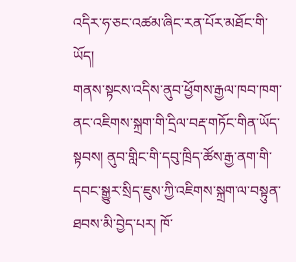འདིར་ཧ་ཅང་འཚམ་ཞིང་རན་པོར་མཐོང་གི་ཡོད།
གནས་སྟངས་འདིས་ནུབ་ཕྱོགས་རྒྱལ་ཁབ་ཁག་ནང་འཇིགས་སྐྲག་གི་དྲིལ་བརྡ་གཏོང་གིན་ཡོད་སྟབས། ནུབ་གླིང་གི་དབུ་ཁྲིད་ཚོས་རྒྱ་ནག་གི་དབང་སྒྱུར་སྲིད་ཇུས་ཀྱི་འཇིགས་སྐྲག་ལ་བསྟུན་ཐབས་མི་བྱེད་པར། ཁོ་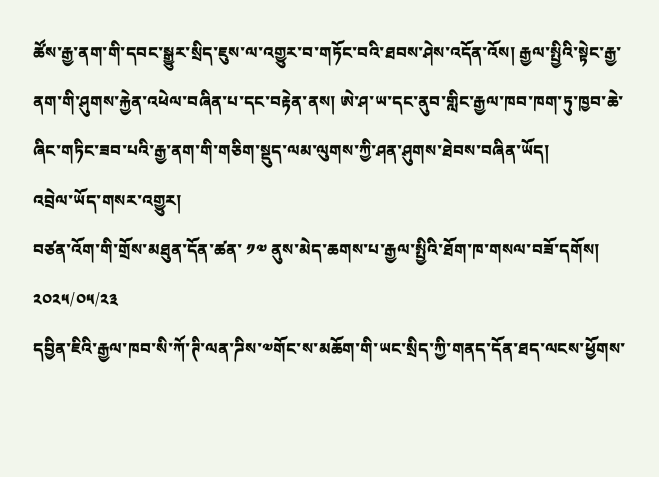ཚོས་རྒྱ་ནག་གི་དབང་སྒྱུར་སྲིད་ཇུས་ལ་འགྱུར་བ་གཏོང་བའི་ཐབས་ཤེས་འདོན་འོས། རྒྱལ་སྤྱིའི་སྟེང་རྒྱ་ནག་གི་ཤུགས་རྐྱེན་འཕེལ་བཞིན་པ་དང་བརྟེན་ནས། ཨེ་ཤ་ཡ་དང་ནུབ་གླིང་རྒྱལ་ཁབ་ཁག་ཏུ་ཁྱབ་ཆེ་ཞིང་གཏིང་ཟབ་པའི་རྒྱ་ནག་གི་གཅིག་སྡུད་ལམ་ལུགས་ཀྱི་ཤན་ཤུགས་ཐེབས་བཞིན་ཡོད།
འབྲེལ་ཡོད་གསར་འགྱུར།
བཙན་འོག་གི་གྲོས་མཐུན་དོན་ཚན་ ༡༧ ནུས་མེད་ཆགས་པ་རྒྱལ་སྤྱིའི་ཐོག་ཁ་གསལ་བཟོ་དགོས།
༢༠༢༥/༠༥/༢༣
དབྱིན་ཇིའི་རྒྱལ་ཁབ་སི་ཀོ་ཊི་ལན་ཌིས་༧གོང་ས་མཆོག་གི་ཡང་སྲིད་ཀྱི་གནད་དོན་ཐད་ལངས་ཕྱོགས་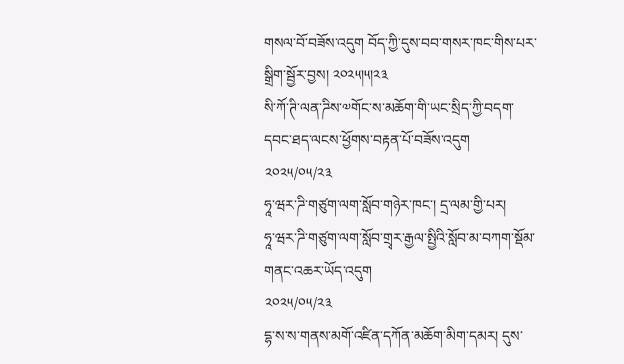གསལ་བོ་བཟོས་འདུག བོད་ཀྱི་དུས་བབ་གསར་ཁང་གིས་པར་སྒྲིག་སྦྱོར་བྱས། ༢༠༢༥།༥།༢༣
སི་ཀོ་ཊི་ལན་ཌིས་༧གོང་ས་མཆོག་གི་ཡང་སྲིད་ཀྱི་བདག་དབང་ཐད་ལངས་ཕྱོགས་བརྟན་པོ་བཟོས་འདུག
༢༠༢༥/༠༥/༢༣
ཧཱ་ཝར་ཌི་གཙུག་ལག་སློབ་གཉེར་ཁང་། དྲ་ལམ་གྱི་པར།
ཧཱ་ཝར་ཌི་གཙུག་ལག་སློབ་གྲྭར་རྒྱལ་སྤྱིའི་སློབ་མ་བཀག་སྡོམ་གནང་འཆར་ཡོད་འདུག
༢༠༢༥/༠༥/༢༣
དྷ་ས་ས་གནས་མགོ་འཛིན་དཀོན་མཆོག་མིག་དམར། དུས་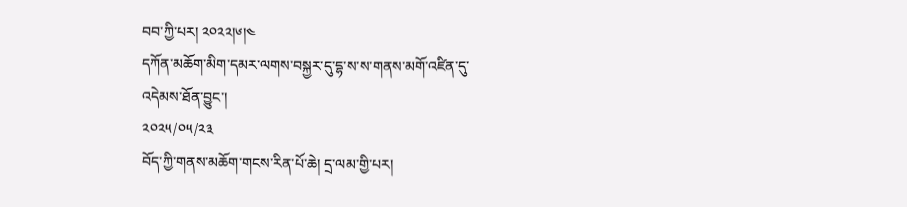བབ་ཀྱི་པར། ༢༠༢༢།༦།༤
དཀོན་མཆོག་མིག་དམར་ལགས་བསྐྱར་དུ་དྷ་ས་ས་གནས་མགོ་འཛིན་དུ་འདེམས་ཐོན་བྱུང་།
༢༠༢༥/༠༥/༢༣
བོད་ཀྱི་གནས་མཆོག་གངས་རིན་པོ་ཆེ། དྲ་ལམ་གྱི་པར།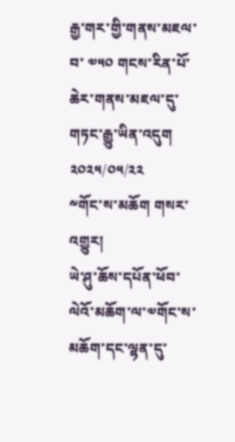རྒྱ་གར་གྱི་གནས་མཇལ་བ་ ༧༥༠ གངས་རིན་པོ་ཆེར་གནས་མཇལ་དུ་གཏང་རྒྱུ་ཡིན་འདུག
༢༠༢༥/༠༥/༢༢
༸གོང་ས་མཆོག གསར་འགྱུར།
ཡེ་ཤུ་ཆོས་དཔོན་ཕོབ་ལེའོ་མཆོག་ལ་༧གོང་ས་མཆོག་དང་ལྷན་དུ་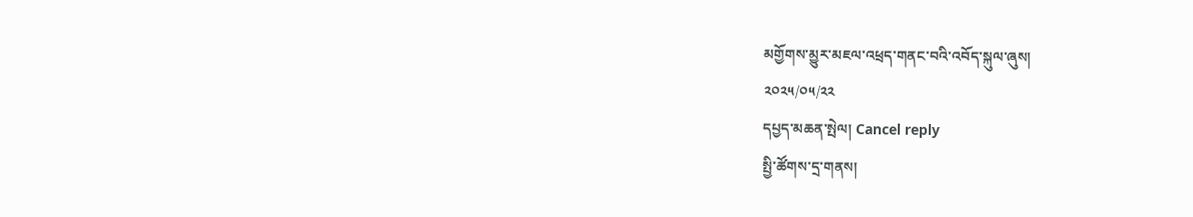མགྱོགས་མྱུར་མཇལ་འཕྲད་གནང་བའི་འབོད་སྐུལ་ཞུས།
༢༠༢༥/༠༥/༢༢
དཔྱད་མཆན་སྤེལ། Cancel reply
སྤྱི་ཚོགས་དྲ་གནས།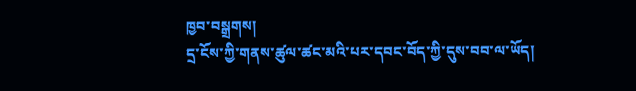ཁྱབ་བསྒྲགས།
དྲ་ངོས་ཀྱི་གནས་ཚུལ་ཚང་མའི་པར་དབང་བོད་ཀྱི་དུས་བབ་ལ་ཡོད།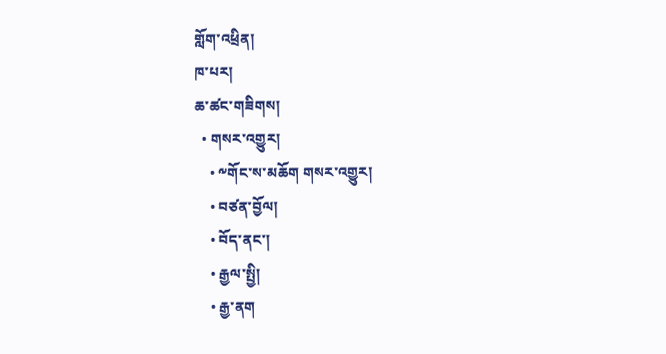གློག་འཕྲིན།
ཁ་པར།
ཆ་ཚང་གཟིགས།
  • གསར་འགྱུར།
    • ༸གོང་ས་མཆོག གསར་འགྱུར།
    • བཙན་བྱོལ།
    • བོད་ནང་།
    • རྒྱལ་སྤྱི།
    • རྒྱ་ནག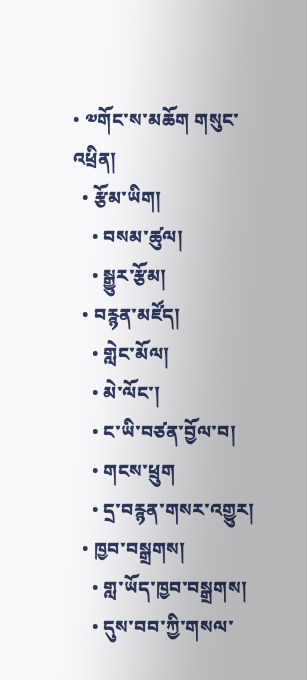• ༧གོང་ས་མཆོག གསུང་འཕྲིན།
  • རྩོམ་ཡིག།
    • བསམ་ཚུལ།
    • སྒྱུར་རྩོམ།
  • བརྙན་མཛོད།
    • གླེང་མོལ།
    • མེ་ལོང་།
    • ང་ཡི་བཙན་བྱོལ་བ།
    • གངས་ཕྲུག
    • དྲ་བརྙན་གསར་འགྱུར།
  • ཁྱབ་བསྒྲགས།
    • གླ་ཡོད་ཁྱབ་བསྒྲགས།
    • དུས་བབ་ཀྱི་གསལ་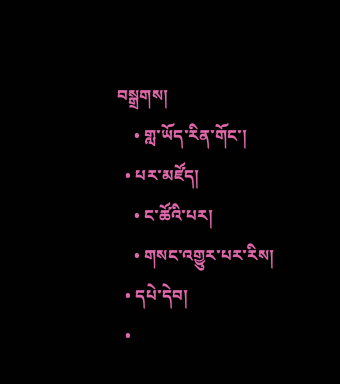བསྒྲགས།
    • གླ་ཡོད་རིན་གོང་།
  • པར་མཛོད།
    • ང་ཚོའི་པར།
    • གསང་འགྱུར་པར་རིས།
  • དཔེ་དེབ།
  •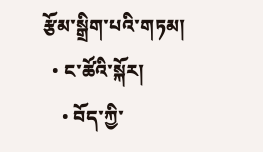རྩོམ་སྒྲིག་པའི་གཏམ།
  • ང་ཚོའི་སྐོར།
    • བོད་ཀྱི་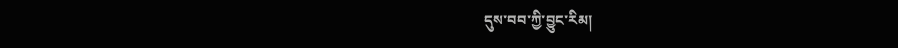དུས་བབ་ཀྱི་བྱུང་རིམ།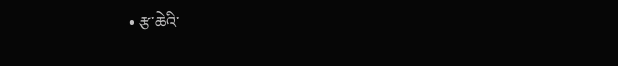• རྩ་ཆེའི་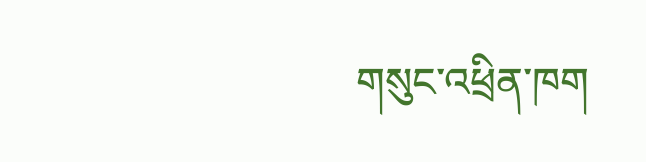གསུང་འཕྲིན་ཁག